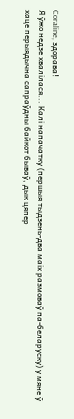Coraline, здорава!
Я ўжо недзе хвалілася... Калі напачатку (першыя тыдзень-два маіх размоваў па-беларуску) у мяне ў хаце перыядычна сапраўдны байкот бываў, дык цяпер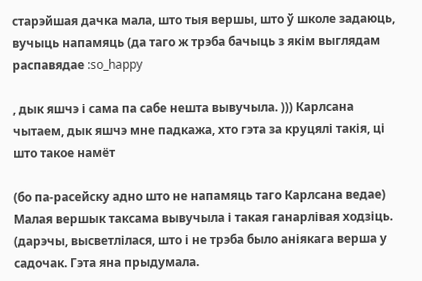старэйшая дачка мала, што тыя вершы, што ў школе задаюць, вучыць напамяць (да таго ж трэба бачыць з якім выглядам распавядае :so_happy

, дык яшчэ і сама па сабе нешта вывучыла. ))) Карлсана чытаем, дык яшчэ мне падкажа, хто гэта за круцялі такія, ці што такое намёт

(бо па-расейску адно што не напамяць таго Карлсана ведае)
Малая вершык таксама вывучыла і такая ганарлівая ходзіць. (дарэчы, высветлілася, што і не трэба было аніякага верша у садочак. Гэта яна прыдумала.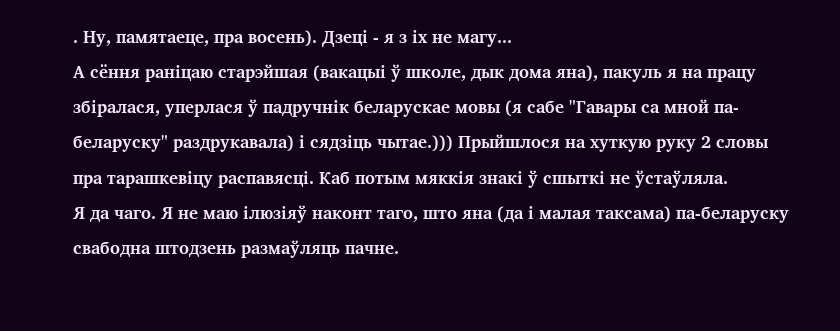. Ну, памятаеце, пра восень). Дзеці - я з іх не магу...
А сёння раніцаю старэйшая (вакацыі ў школе, дык дома яна), пакуль я на працу збіралася, уперлася ў падручнік беларускае мовы (я сабе "Гавары са мной па-беларуску" раздрукавала) і сядзіць чытае.))) Прыйшлося на хуткую руку 2 словы пра тарашкевіцу распавясці. Каб потым мяккія знакі ў сшыткі не ўстаўляла.
Я да чаго. Я не маю ілюзіяў наконт таго, што яна (да і малая таксама) па-беларуску свабодна штодзень размаўляць пачне.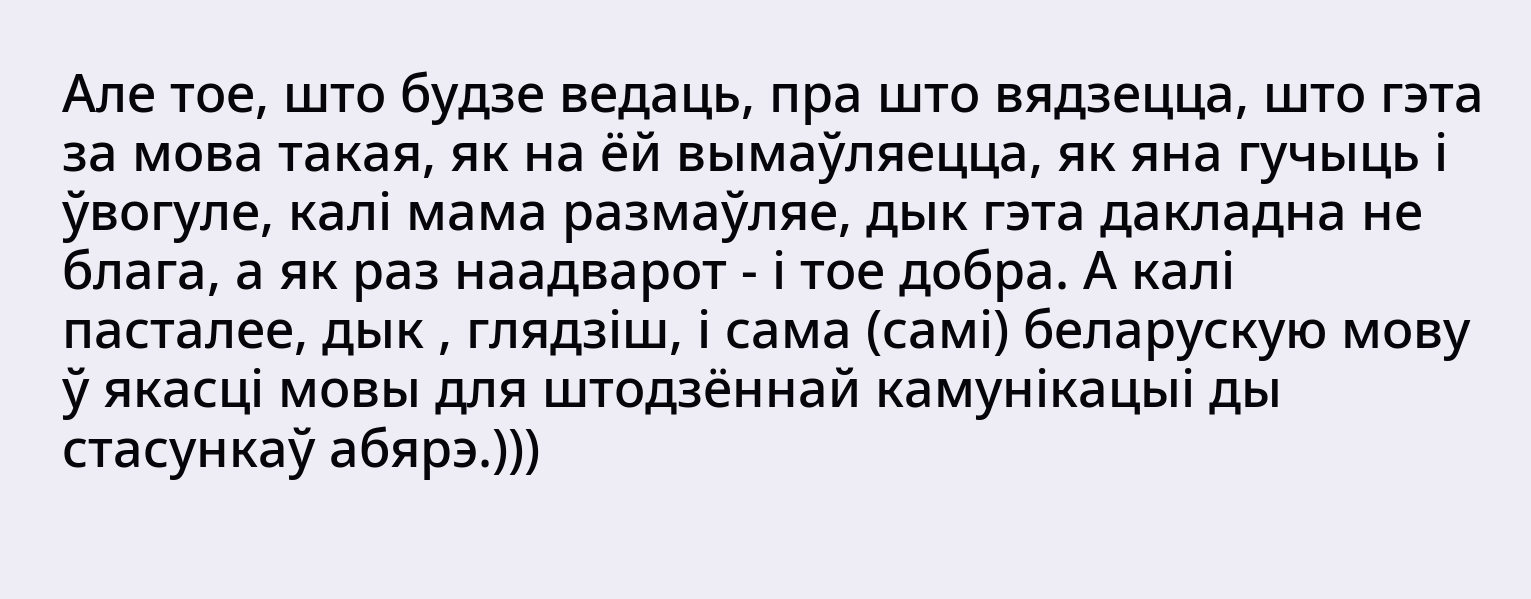Але тое, што будзе ведаць, пра што вядзецца, што гэта за мова такая, як на ёй вымаўляецца, як яна гучыць і ўвогуле, калі мама размаўляе, дык гэта дакладна не блага, а як раз наадварот - і тое добра. А калі пасталее, дык , глядзіш, і сама (самі) беларускую мову ў якасці мовы для штодзённай камунікацыі ды стасункаў абярэ.)))